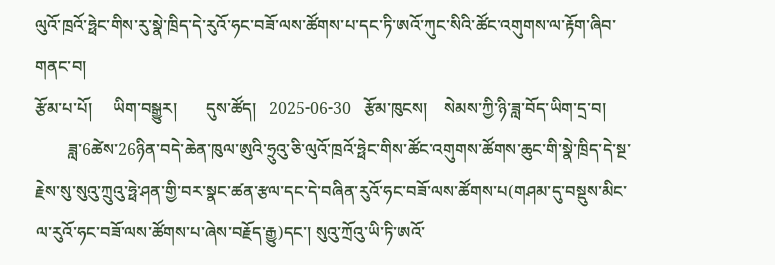ལུའོ་ཁྲའོ་ཧྥེང་གིས་རུ་སྣེ་ཁྲིད་དེ་རུའོ་ཧང་བཟོ་ལས་ཚོགས་པ་དང་ཏི་ཨའོ་ཀུང་སིའི་ཚོང་འགུགས་ལ་རྟོག་ཞིབ་གནང་བ།
རྩོམ་པ་པོ།     ཡིག་བསྒྱུར།       དུས་ཚོད།   2025-06-30   རྩོམ་ཁུངས།    སེམས་ཀྱི་ཉི་ཟླ་བོད་ཡིག་དྲ་བ།
        ཟླ་6ཚེས་26ཉིན་བདེ་ཆེན་ཁུལ་ཨུའི་ཧྲུའུ་ཅི་ལུའོ་ཁྲའོ་ཧྥེང་གིས་ཚོང་འགུགས་ཚོགས་ཆུང་གི་སྣེ་ཁྲིད་དེ་སྔ་རྗེས་སུ་སུའུ་ཀྲུའུ་ཧྥེ་ཤན་གྱི་བར་སྣང་ཚན་རྩལ་དང་དེ་བཞིན་རུའོ་ཧང་བཟོ་ལས་ཚོགས་པ(གཤམ་དུ་བསྡུས་མིང་ལ་རུའོ་ཧང་བཟོ་ལས་ཚོགས་པ་ཞེས་བརྗོད་རྒྱུ)དང་། སུའུ་ཀྲོའུ་ཡི་ཏི་ཨའོ་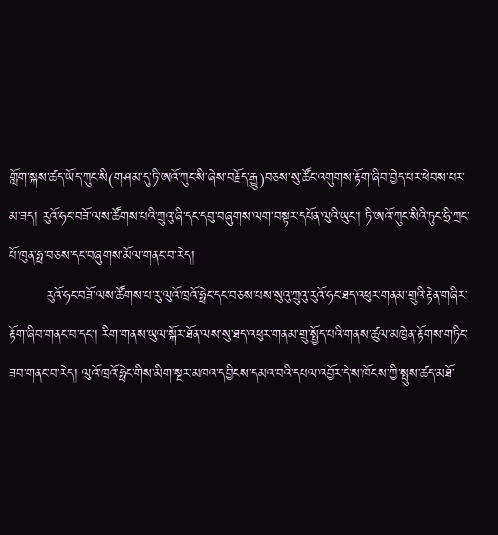གློག་སྐས་ཚད་ཡོད་ཀུང་སི(གཤམ་དུ་ཏི་ཨའོ་ཀུང་སི་ཞེས་བརྗོད་རྒྱུ)བཅས་སུ་ཚོང་འགུགས་རྟོག་ཞིབ་བྱེད་པར་ཕེབས་པར་མ་ཟད། རུའོ་ཧང་བཟོ་ལས་ཚོགས་པའི་ཀྲུའུ་ཞི་དང་དབུ་བཞུགས་ལག་བསྟར་དཔོན་ལུའི་ཡུང་། ཏི་ཨའོ་ཀུང་སིའི་ཏུང་ཧྲི་ཀྲང་པོ་ཁུན་ཧྥ་བཅས་དང་བཞུགས་མོལ་གནང་བ་རེད།
        རུའོ་ཧང་བཟོ་ལས་ཚོགས་པ་རུ་ལུའོ་ཁྲའོ་ཧྥེང་དང་བཅས་པས་སུའུ་ཀྲུའུ་རུའོ་ཧང་ཐད་འཕུར་གནམ་གྲུའི་རྟེན་གཞིར་རྟོག་ཞིབ་གནང་བ་དང་། རིག་གནས་ཡུལ་སྐོར་ཐོན་ལས་སུ་ཐད་འཕུར་གནམ་གྲུ་སྤྱོད་པའི་གནས་ཚུལ་མཁྱེན་རྟོགས་གཏིང་ཟབ་གནང་བ་རེད། ལུའོ་ཁྲའོ་ཧྥེང་གིས་མིག་སྔར་མཁའ་དབྱིངས་དམའ་བའི་དཔལ་འབྱོར་དེ་ས་ཁོངས་ཀྱི་སྤུས་ཚད་མཐོ་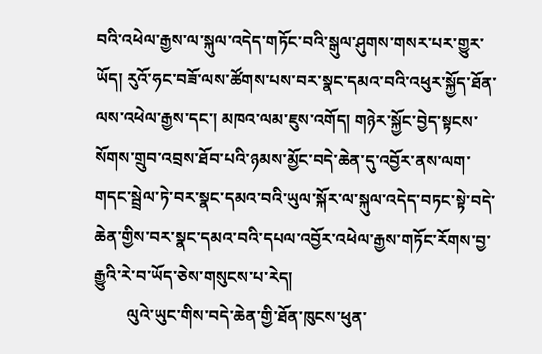བའི་འཕེལ་རྒྱས་ལ་སྐུལ་འདེད་གཏོང་བའི་སྒུལ་ཤུགས་གསར་པར་གྱུར་ཡོད། རུའོ་ཧང་བཟོ་ལས་ཚོགས་པས་བར་སྣང་དམའ་བའི་འཕུར་སྐྱོད་ཐོན་ལས་འཕེལ་རྒྱས་དང་། མཁའ་ལམ་ཇུས་འགོད། གཉེར་སྐྱོང་བྱེད་སྟངས་སོགས་གྲུབ་འབྲས་ཐོབ་པའི་ཉམས་མྱོང་བདེ་ཆེན་དུ་འབྱོར་ནས་ལག་གདང་སྦྲེལ་ཏེ་བར་སྣང་དམའ་བའི་ཡུལ་སྐོར་ལ་སྐུལ་འདེད་བཏང་སྟེ་བདེ་ཆེན་གྱིས་བར་སྣང་དམའ་བའི་དཔལ་འབྱོར་འཕེལ་རྒྱས་གཏོང་རོགས་བྱ་རྒྱུའི་རེ་བ་ཡོད་ཅེས་གསུངས་པ་རེད།
        ལུའེ་ཡུང་གིས་བདེ་ཆེན་གྱི་ཐོན་ཁུངས་ཕུན་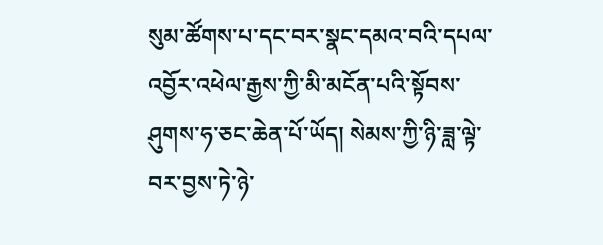སུམ་ཚོགས་པ་དང་བར་སྣང་དམའ་བའི་དཔལ་འབྱོར་འཕེལ་རྒྱས་ཀྱི་མི་མངོན་པའི་སྟོབས་ཤུགས་ཧ་ཅང་ཆེན་པོ་ཡོད། སེམས་ཀྱི་ཉི་ཟླ་ལྟེ་བར་བྱས་ཏེ་ཉེ་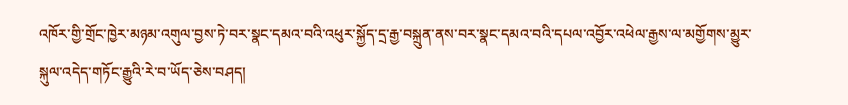འཁོར་གྱི་གྲོང་ཁྱེར་མཉམ་འགུལ་བྱས་ཏེ་བར་སྣང་དམའ་བའི་འཕུར་སྐྱོད་དྲ་རྒྱ་བསྐྲུན་ནས་བར་སྣང་དམའ་བའི་དཔལ་འབྱོར་འཕེལ་རྒྱས་ལ་མགྱོགས་མྱུར་སྐུལ་འདེད་གཏོང་རྒྱུའི་རེ་བ་ཡོད་ཅེས་བཤད།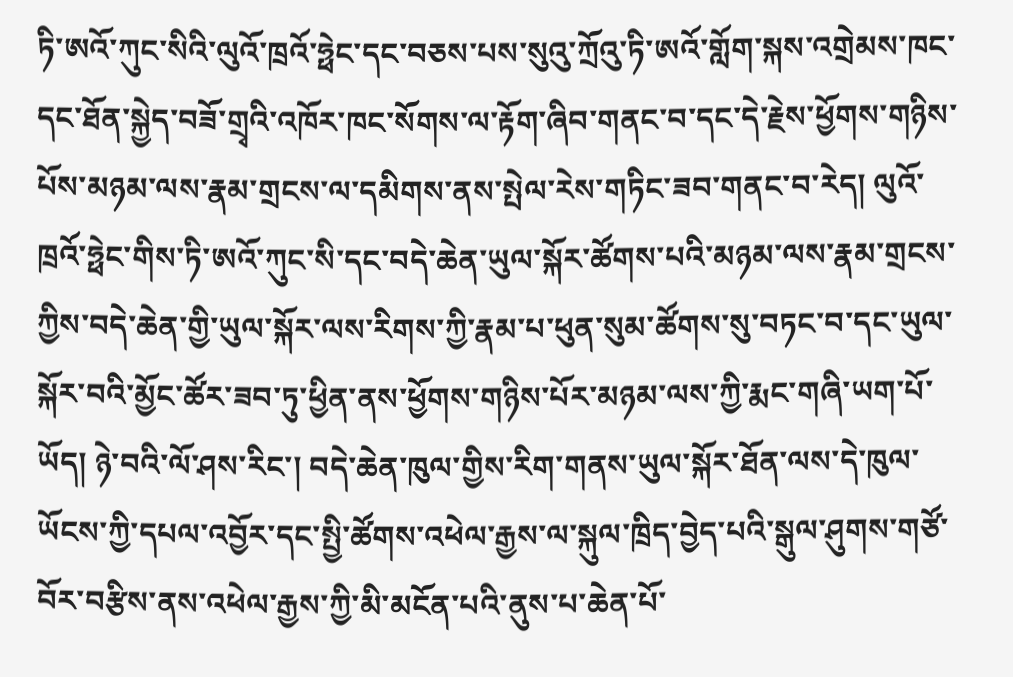ཏི་ཨའོ་ཀུང་སིའི་ལུའོ་ཁྲའོ་ཧྥེང་དང་བཅས་པས་སུའུ་ཀྲོའུ་ཏི་ཨའོ་གློག་སྐས་འགྲེམས་ཁང་དང་ཐོན་སྐྱེད་བཟོ་གྲྭའི་འཁོར་ཁང་སོགས་ལ་རྟོག་ཞིབ་གནང་བ་དང་དེ་རྗེས་ཕྱོགས་གཉིས་པོས་མཉམ་ལས་རྣམ་གྲངས་ལ་དམིགས་ནས་སྤེལ་རེས་གཏིང་ཟབ་གནང་བ་རེད། ལུའོ་ཁྲའོ་ཧྥེང་གིས་ཏི་ཨའོ་ཀུང་སི་དང་བདེ་ཆེན་ཡུལ་སྐོར་ཚོགས་པའི་མཉམ་ལས་རྣམ་གྲངས་ཀྱིས་བདེ་ཆེན་གྱི་ཡུལ་སྐོར་ལས་རིགས་ཀྱི་རྣམ་པ་ཕུན་སུམ་ཚོགས་སུ་བཏང་བ་དང་ཡུལ་སྐོར་བའི་མྱོང་ཚོར་ཟབ་ཏུ་ཕྱིན་ནས་ཕྱོགས་གཉིས་པོར་མཉམ་ལས་ཀྱི་རྨང་གཞི་ཡག་པོ་ཡོད། ཉེ་བའི་ལོ་ཤས་རིང་། བདེ་ཆེན་ཁུལ་གྱིས་རིག་གནས་ཡུལ་སྐོར་ཐོན་ལས་དེ་ཁུལ་ཡོངས་ཀྱི་དཔལ་འབྱོར་དང་སྤྱི་ཚོགས་འཕེལ་རྒྱས་ལ་སྐུལ་ཁྲིད་བྱེད་པའི་སྒུལ་ཤུགས་གཙོ་བོར་བརྩིས་ནས་འཕེལ་རྒྱས་ཀྱི་མི་མངོན་པའི་ནུས་པ་ཆེན་པོ་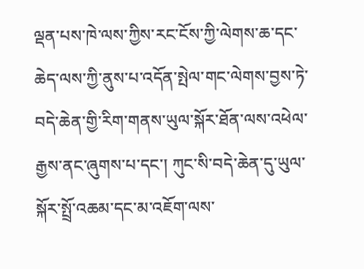ལྡན་པས་ཁེ་ལས་ཀྱིས་རང་ངོས་ཀྱི་ལེགས་ཆ་དང་ཆེད་ལས་ཀྱི་ནུས་པ་འདོན་སྤེལ་གང་ལེགས་བྱས་ཏེ་བདེ་ཆེན་གྱི་རིག་གནས་ཡུལ་སྐོར་ཐོན་ལས་འཕེལ་རྒྱས་ནང་ཞུགས་པ་དང་། ཀུང་སི་བདེ་ཆེན་དུ་ཡུལ་སྐོར་སྤྲོ་འཆམ་དང་མ་འཇོག་ལས་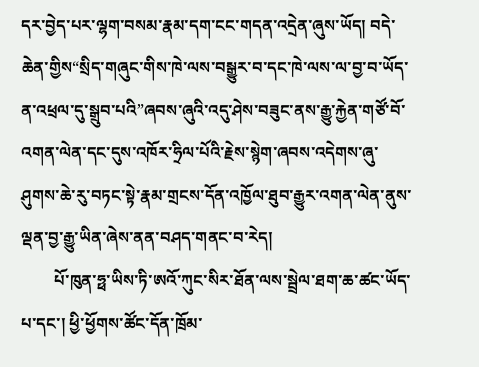དར་བྱེད་པར་ལྷག་བསམ་རྣམ་དག་ངང་གདན་འདྲེན་ཞུས་ཡོད། བདེ་ཆེན་གྱིས“སྲིད་གཞུང་གིས་ཁེ་ལས་བསྒྱུར་བ་དང་ཁེ་ལས་ལ་བྱ་བ་ཡོད་ན་འཕྲལ་དུ་སྒྲུབ་པའི”ཞབས་ཞུའི་འདུ་ཤེས་བཟུང་ནས་རྒྱུ་རྐྱེན་གཙོ་བོ་འགན་ལེན་དང་དུས་འཁོར་ཧྲིལ་པོའི་རྗེས་སྙེག་ཞབས་འདེགས་ཞུ་ཤུགས་ཆེ་རུ་བཏང་སྟེ་རྣམ་གྲངས་དོན་འཁྱོལ་ཐུབ་རྒྱུར་འགན་ལེན་ནུས་ལྡན་བྱ་རྒྱུ་ཡིན་ཞེས་ནན་བཤད་གནང་བ་རེད།
        པོ་ཁུན་ཧྥ་ཡིས་ཏི་ཨའོ་ཀུང་སིར་ཐོན་ལས་སྦྲེལ་ཐག་ཆ་ཚང་ཡོད་པ་དང་། ཕྱི་ཕྱོགས་ཚོང་དོན་ཁྲོམ་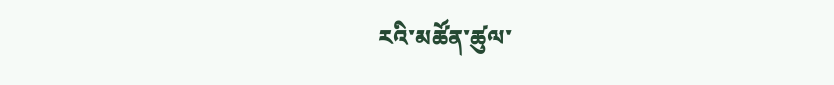རའི་མཚོན་ཚུལ་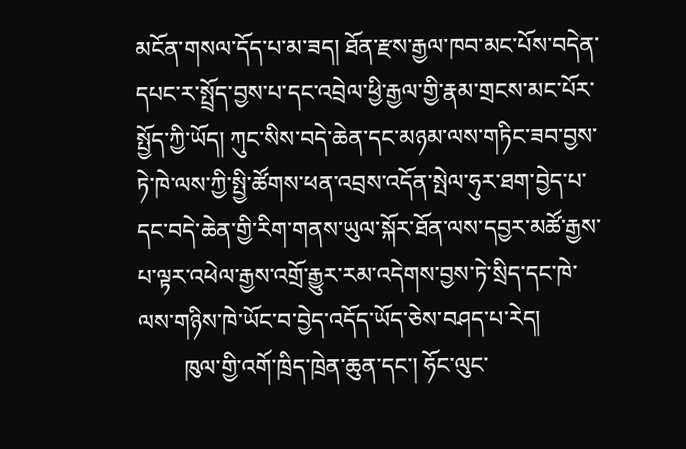མངོན་གསལ་དོད་པ་མ་ཟད། ཐོན་རྫས་རྒྱལ་ཁབ་མང་པོས་བདེན་དཔང་ར་སྤྲོད་བྱས་པ་དང་འབྲེལ་ཕྱི་རྒྱལ་གྱི་རྣམ་གྲངས་མང་པོར་སྤྱོད་ཀྱི་ཡོད། ཀུང་སིས་བདེ་ཆེན་དང་མཉམ་ལས་གཏིང་ཟབ་བྱས་ཏེ་ཁེ་ལས་ཀྱི་སྤྱི་ཚོགས་ཕན་འབྲས་འདོན་སྤེལ་ཧུར་ཐག་བྱེད་པ་དང་བདེ་ཆེན་གྱི་རིག་གནས་ཡུལ་སྐོར་ཐོན་ལས་དབྱར་མཚོ་རྒྱས་པ་ལྟར་འཕེལ་རྒྱས་འགྲོ་རྒྱུར་རམ་འདེགས་བྱས་ཏེ་སྲིད་དང་ཁེ་ལས་གཉིས་ཁེ་ཡོང་བ་བྱེད་འདོད་ཡོད་ཅེས་བཤད་པ་རེད།
        ཁུལ་གྱི་འགོ་ཁྲིད་ཁྲེན་ཆུན་དང་། ཧོང་ལུང་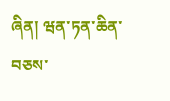ཞིན། ཝན་ཏན་ཆིན་བཅས་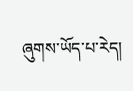ཞུགས་ཡོད་པ་རེད།